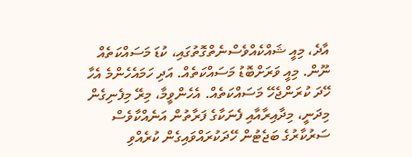އާދެ، މިއީ ޝައްކެއްވެސްނެތްގޮތުގައި، ކުޑަ މަސައްކަތެއް ނޫން. މިއީ ވަރަށްބޮޑު މަސައްކަތެއް. އަދި ހަމައެހެންމެ އެހާ ހޭދަ ކުރަންޖެހޭ މަސައްކަތެއް. އެހެންވީމާ، މިރޭ މިފެނިގެން މިދަނީ، މިދާއިރާއާއި ފެނަކާގެ ފަރާތުން އަނެއްކާވެސް ސަރުކާރުގެ ބަޖެޓުން ހޭދަކުރައްވައިގެން ކުރެއްވި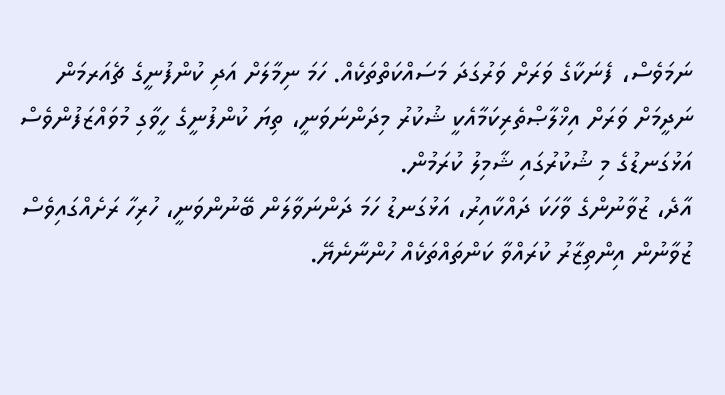ނަމަވެސް، ފެނަކާގެ ވަރަށް ވަރުގަދަ މަސައްކަތްތަކެއް. ހަމަ ނިމާލަށް އަދި ކުންފުނީގެ ޗެއަރމަން ނަދީމަށް ވަރަށް އިޚްލާޞްތެރިކަމާއެކީ ޝުކުރު މިދަންނަވަނީ، ތިޔަ ކުންފުނީގެ ހީވާގި މުވައްޒަފުންވެސް އަޅުގަނޑުގެ މި ޝުކުރުގައި ޝާމިލު ކުރަމުން.
އާދެ، ޒުވާނުންގެ ވާހަކަ ދައްކާއިރު، އަޅުގަނޑު ހަމަ ދަންނަވާލަން ބޭނުންވަނީ، ހުރިހާ ރަށެއްގައިވެސް ޒުވާނުން އިންތިޒާރު ކުރައްވާ ކަންތައްތަކެއް ހުންނާނެޔޭ.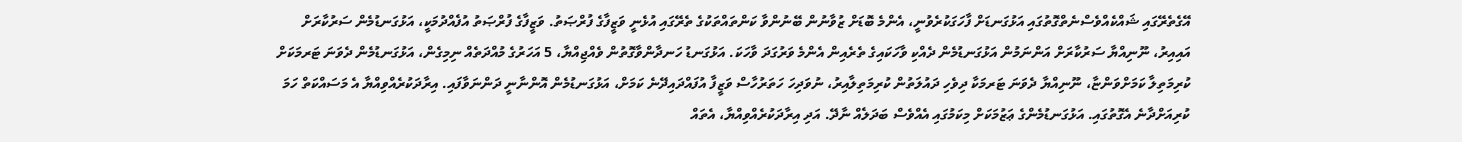އޭގެތެރޭގައި ޝައްކެއްވެސްނެތްގޮތުގައި އަޅުގަނޑަށް ފާހަގަކުރެވުނީ، އެންމެ ބޮޑަށް ޒުވާނުން ބޭނުންވާ ކަންތައްތަކުގެ ތެރޭގައި އުޅެނީ ވަޒީފާގެ ފުރްޞަތު. ވަޒީފާގެ ފުރްޞަތު އުފެއްދުމަކީ، އަޅުގަނޑުމެން ސަރުކާރަށް އައިއިރު، ނޫނިއްޔާ ސަރުކާރަށް އަންނަމުން އަޅުގަނޑުމެން ދެއްކި ވާހަކައިގެ ތެރެއިން އެންމެ ވަރުގަދަ ވާހަކަ. އަޅުގަނޑު ހަނދާންވާގޮތުން ވެއްޖިއްޔާ، 5 އަހަރުގެ މުއްދަތެއް ނިމިގެން، އަޅުގަނޑުމެން ދެވަނަ ޓަރމަކަށް ކުރިމަތިލާ ކަމަށްވަންޏާ، ނޫނިއްޔާ ދެވަނަ ޓަރމަކާ ދިވެހި ދައުލަތުން ކުރިމަތިލާއިރު، ނުވަދިހަ ހަތަރުހާސް ވަޒީފާ އުފައްދައިދޭނެ ކަމަށް، އަޅުގަނޑުމެން އޮންނާނީ ދަންނަވާފައި. އިރާދަކުރެއްވިއްޔާ އެ މަސައްކަތް ހަމަ ކުރިއަށްދާނެ އެގޮތުގައި. އަޅުގަނޑުމެންގެ ޢަޒުމަކަށް މިކަމުގައި އެއްވެސް ބަދަލެއް ނާދޭ. އަދި އިރާދަކުރެއްވިއްޔާ، އެތައް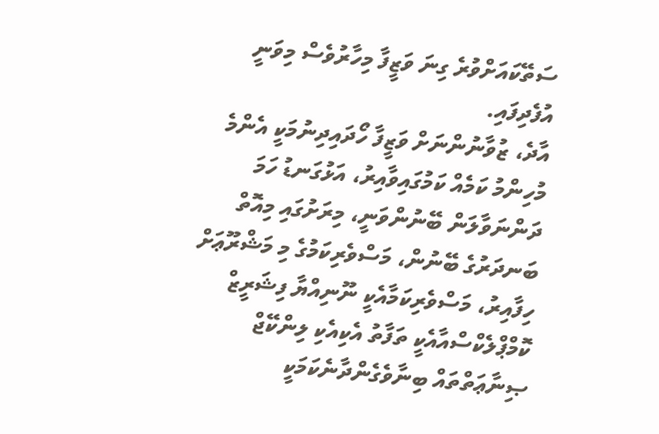ސަތޭކައަށްވުރެ ގިނަ ވަޒީފާ މިހާރުވެސް މިވަނީ އުފެދިފައި.
އާދެ، ޒުވާނުންނަށް ވަޒީފާ ހޯދައިދިނުމަކީ އެންމެ މުހިންމު ކަމެއް ކަމުގައިވާއިރު، އަޅުގަނޑު ހަމަ ދަންނަވާލަން ބޭނުންވަނީ، މިރަށުގައި މިއޮތް ބަނދަރުގެ ބޭނުން، މަސްވެރިކަމުގެ މި މަޝްރޫޢަށް ހިފާއިރު، މަސްވެރިކަމާއެކީ ނޫނިއްޔާ ފިޝަރީޒް ކޮމްޕްލެކްސްއާއެކީ ތަފާތު އެކިއެކި ލިންކޭޖް ޞިނާޢަތްތައް ބިނާވެގެންދާނެކަމަކީ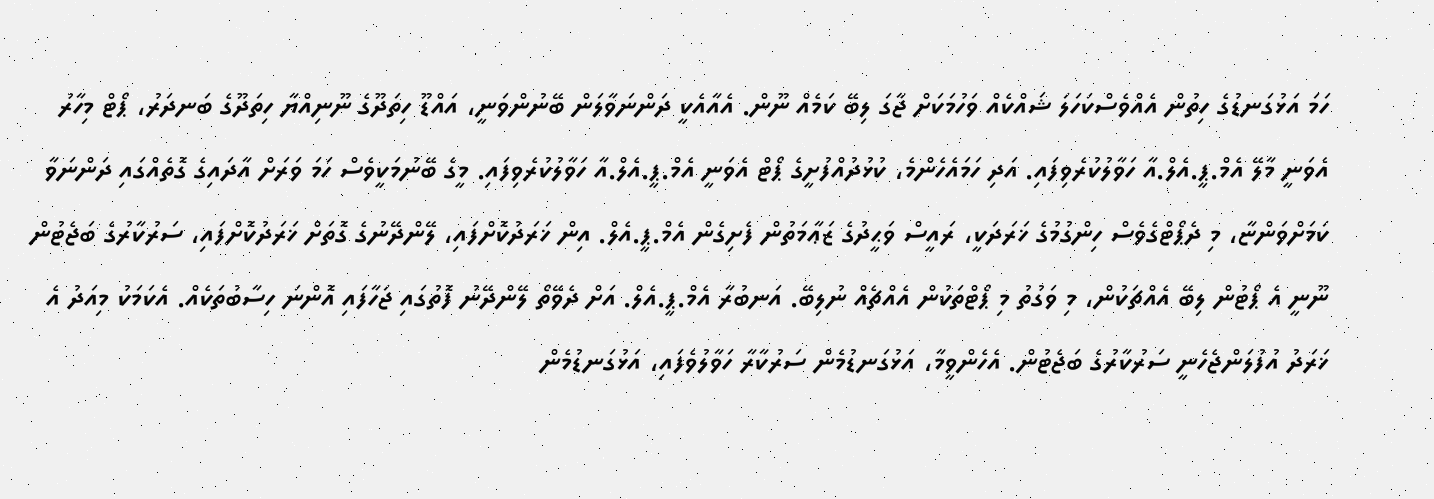ހަމަ އަޅުގަނޑުގެ ހިތުން އެއްވެސްކަހަލަ ޝައްކެއް ވަހުމަކަށް ޖާގަ ލިބޭ ކަމެއް ނޫން. އެއާއެކީ ދަންނަވާލަން ބޭނުންވަނީ، އައްޑޫ ހިތަދޫގެ ނޫނިއްޔާ ހިތަދޫގެ ބަނދަރު، ޕޯޓް މިހާރު އެވަނީ މާލޭ އެމް.ޕީ.އެލް.އާ ހަވާލުކުރެވިފައި. އަދި ހަމައެހެންމެ، ކުޅުދުއްފުށީގެ ޕޯޓް އެވަނީ އެމް.ޕީ.އެލް.އާ ހަވާލުކުރެވިފައި. މީގެ ބޭނުމަކީވެސް ހަމަ ވަރަށް އާދައިގެ ގޮތެއްގައި ދަންނަވާ ކަމަށްވަންޏާ، މި ދެޕޯޓްގެވެސް ހިންގުމުގެ ޚަރަދަކީ، ރައީސް ވަޙީދުގެ ޒަޢާމަތުން ފެށިގެން އެމް.ޕީ.އެލް. އިން ޚަރަދުކޮށްފައި، ލޭންދޭނުގެ ގޮތަށް ޚަރަދުކޮށްފައި، ސަރުކާރުގެ ބަޖެޓުން ނޫނީ އެ ޕޯޓުން ލިބޭ އެއްޗަކުން، މި ވަގުތު މި ޕޯޓްތަކުން އެއްޗެއް ނުލިބޭ. އަނބުރާ އެމް.ޕީ.އެލް. އަށް ދެވޭތޯ ލޭންދޭނު ފޮތުގައި ޖަހާފައި އޮންނަ ހިސާބުތަކެއް. އެކަމަކު މިއަދު އެ ޚަރަދު އުފުލަންޖެހެނީ ސަރުކާރުގެ ބަޖެޓުން. އެހެންވީމާ، އަޅުގަނޑުމެން ސަރުކާރާ ހަވާލުވެފައި، އަޅުގަނޑުމެން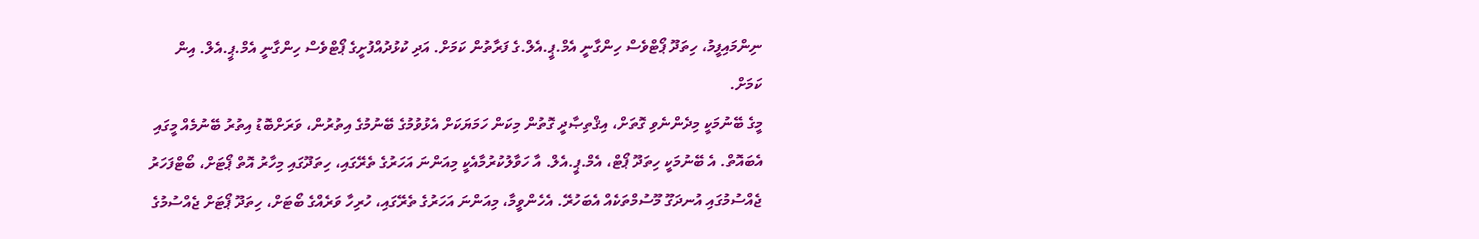ނިންމައިފީމު، ހިތަދޫ ޕޯޓްވެސް ހިންގާނީ އެމް.ޕީ.އެލް.ގެ ފަރާތުން ކަމަށް. އަދި ކުޅުދުއްފުށީގެ ޕޯޓްވެސް ހިންގާނީ އެމް.ޕީ.އެލް. އިން ކަމަށް.
މީގެ ބޭނުމަކީ މިދެންނެވި ގޮތަށް، އިޤްތިޞާދީ ގޮތުން މިކަން ހަމަޔަކަށް އެޅުވުމުގެ ބޭނުމުގެ އިތުރުން، ވަރަށްބޮޑު އިތުރު ބޭނުމެއް މީގައި އެބައޮތް. އެ ބޭނުމަކީ ހިތަދޫ ޕޯޓް، އެމް.ޕީ.އެލް. އާ ހަވާލުކުރުމާއެކީ މިއަންނަ އަހަރުގެ ތެރޭގައި، ހިތަދޫގައި މިހާރު އޮތް ޕޯޓަށް، ބޯޓްފަހަރު ޖެއްސުމުގައި އުނދަގޫ މޫސުމްތަކެއް އެބަހުރޭ. އެހެންވީމާ، މިއަންނަ އަހަރުގެ ތެރޭގައި، ހުރިހާ ވަރެއްގެ ބޯޓަށް، ހިތަދޫ ޕޯޓަށް ޖެއްސުމުގެ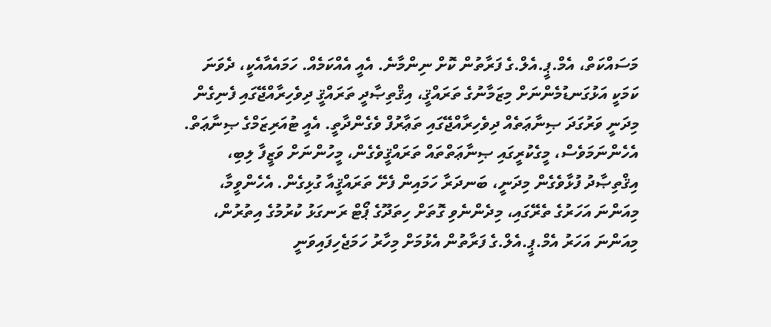މަސައްކަތް، އެމް.ޕީ.އެލް.ގެ ފަރާތުން ކޮށް ނިންމާނެ. އެއީ އެއްކަމެއް. ހަމައެއާއެކީ، ދެވަނަ ކަމަކީ އަޅުގަނޑުމެންނަށް މިޒަމާނުގެ ތަރައްޤީ، އިޤްތިޞާދީ ތަރައްޤީ ދިވެހިރާއްޖޭގައި ފެނިގެން މިދަނީ ވަރުގަދަ ޞިނާޢަތެއް ދިވެހިރާއްޖޭގައި ތަޢާރުފް ވެގެންދާތީ. އެއީ ޓުއަރިޒަމްގެ ޞިނާޢަތް. އެހެންނަމަވެސް، މީގެކުރީގައި ޞިނާޢަތްތައް ތަރައްޤީވެގެން، މީހުންނަށް ވަޒީފާ ލިބި، އިޤްތިޞާދު ފުޅާވެގެން މިދަނީ، ބަނދަރާ ހަމައިން ފެށޭ ތަރައްޤީއާ ގުޅިގެން. އެހެންވީމާ، މިއަންނަ އަހަރުގެ ތެރޭގައި، މިދެންނެވި ގޮތަށް ހިތަދޫގެ ޕޯޓް ރަނގަޅު ކުރުމުގެ އިތުރުން، މިއަންނަ އަހަރު އެމް.ޕީ.އެލް.ގެ ފަރާތުން އެޅުމަށް މިހާރު ހަމަޖެހިފައިވަނީ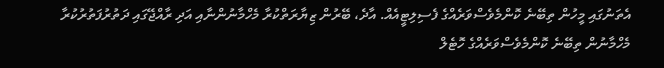އެތަނުގައި މީހުން ތިބޭނެ ކޮންމެވެސްވަރެއްގެ ފެސިލިޓީއެއް. އާދެ، ބޭރުން ޒިޔާރަތްކުރާ މެހްމާނުންނާއި އަދި ރާއްޖޭގައި ދަތުރުފަތުރުކުރާ މެހްމާނުން ތިބޭނެ ކޮންމެވެސްވަރެއްގެ ހޮޓެލް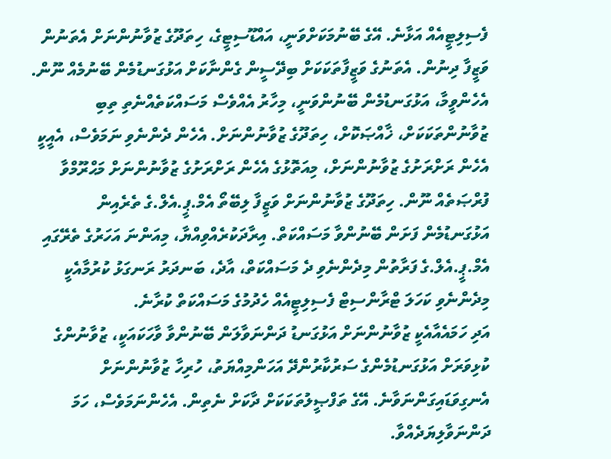ފެސިލިޓީއެއް އަޅާނެ. އޭގެ ބޭނުމަކަށްވަނީ، އައްޑޫސިޓީގެ، ހިތަދޫގެ ޒުވާނުންނަށް އެތަނުން ވަޒީފާ ދިނުން. އެތަނުގެ ވަޒީފާތަކަކަށް ބިދޭސީން ގެންނާކަށް އަޅުގަނޑުމެން ބޭނުމެއް ނޫން. އެހެންވީމާ، އަޅުގަނޑުމެން ބޭނުންވަނީ، މިހާރު އެއްވެސް މަސައްކަތެއްނެތި ތިބި ޒުވާނުންތަކަކަށް، ޚާއްޞަކޮށް، ހިތަދޫގެ ޒުވާނުންނަށް. އެހެން ދެންނެވި ނަމަވެސް، އެއީކީ އެހެން ރަށްރަށުގެ ޒުވާނުންނަށް، މިއަތޮޅުގެ އެހެން ރަށްރަށުގެ ޒުވާނުންނަށް މަޙްރޫމްވާ ފުރްޞަތެއް ނޫން. ހިތަދޫގެ ޒުވާނުންނަށް ވަޒީފާ ލިބޭތޯ އެމް.ޕީ.އެލް.ގެ ތެރެއިން އަޅުގަނޑުމެން ފަށަން ބޭނުންވާ މަސައްކަތް. އިރާދަކުރެއްވިއްޔާ، މިއަންނަ އަހަރުގެ ތެރޭގައި އެމް.ޕީ.އެލް.ގެ ފަރާތުން މިދެންނެވި ދެ މަސައްކަތް، އާދެ، ބަނދަރު ރަނގަޅު ކުރުމާއެކީ މިދެންނެވި ކަހަލަ ޓްރާންސިޓް ފެސިލިޓީއެއް ހެދުމުގެ މަސައްކަތް ކުރާނެ.
އަދި ހަމައެއާއެކީ ޒުވާނުންނަށް އަޅުގަނޑު ދަންނަވާލަން ބޭނުންވާ ވާހަކައަކީ، ޒުވާނުންގެ ކުޅިވަރަށް އަޅުގަނޑުމެންގެ ސަރުކާރުންދޭ އަހަންމިއްޔަތު، ހުރިހާ ޒުވާނުންނަށް އެނގިވަޑައިގަންނަވާނެ. އޭގެ ތަފްޞީލުތަކަކަށް ދާކަށް ނެތިން. އެހެންނަމަވެސް، ހަމަ ދަންނަވާލިޔަދެއްވާ.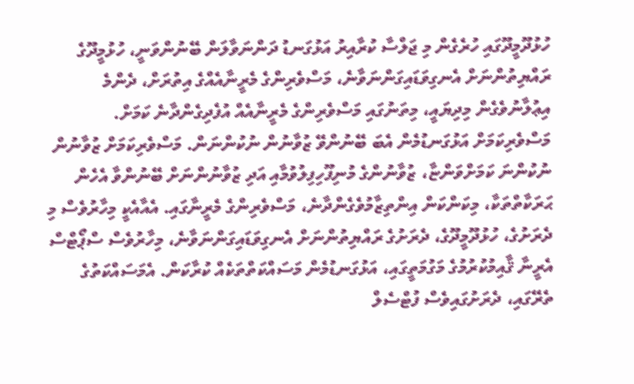ހުޅުދޫމީދޫގައި ހުރެގެން މި ޖަލްސާ ކުރާއިރު އަޅުގަނޑު ދަންނަވާލަން ބޭނުންވަނީ، ހުޅުމީދޫގެ ރައްޔިތުންނަށް އެނގިވަޑައިގަންނަވާނެ، މަސްވެރިންގެ މެރީނާއެއްގެ އިތުރަށް، ދެންމެ އިޢުލާނުވެގެން މިދިޔައީ، މިތަނުގައި މަސްވެރިންގެ މެރީނާއެއް އުފެދިގެންދާނެ ކަމަށް. މަސްވެރިކަމަށް އަޅުގަނޑުމެން އެބަ ބޭނުންވޭ ޒުވާނުން ނުކުންނަން. މަސްވެރިކަމަށް ޒުވާނުން ނުކުންނަ ކަމަށްވަންޏާ، ޒުވާނުންގެ މުނިފޫހިފިލުވުމާއި އަދި ޒުވާނުންނަށް ބޭނުންވާ އެހެން ޙަރަކާތްތަކާ، މިކަންކަން އިންތިޒާމުވެގެންދާނެ، މަސްވެރިންގެ މެރީނާގައި. އެއާއެކީ މިހާރުވެސް މި ދެރަށުގެ، ހުޅުދޫމީދޫގެ، ދެރަށުގެ ރައްޔިތުންނަށް އެނގިވަޑައިގަންނަވާނެ، މިހާރުވެސް ސްޕޯޓްސް އެރީނާ ޤާއިމުކުރުމުގެ މަގުމަތީގައި، އަޅުގަނޑުމެން މަސައްކަތްތަކެއް ކުރާކަން. އެމަސައްކަތުގެ ތެރޭގައި، ދެރަށުގައިވެސް ފުޓްސެލް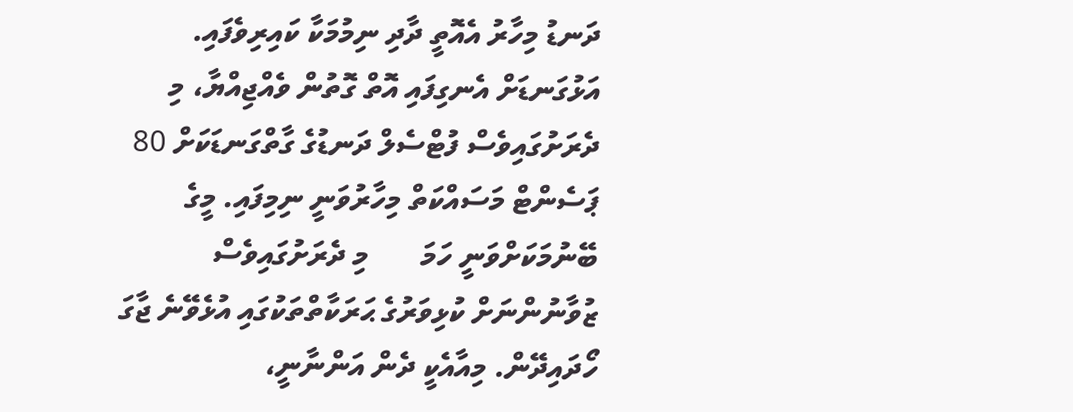ދަނޑު މިހާރު އެއޮތީ ދާދި ނިމުމަކާ ކައިރިވެފައި. އަޅުގަނޑަށް އެނގިފައި އޮތް ގޮތުން ވެއްޖިއްޔާ، މި ދެރަށުގައިވެސް ފުޓްސެލް ދަނޑުގެ ގާތްގަނޑަކަށް 80 ޕަސެންޓް މަސައްކަތް މިހާރުވަނީ ނިމިފައި. މީގެ ބޭނުމަކަށްވަނީ ހަމަ       މި ދެރަށުގައިވެސް ޒުވާނުންނަށް ކުޅިވަރުގެ ޙަރަކާތްތަކުގައި އުޅެވޭނެ ޖާގަ ހޯދައިދޭން. މިއާއެކީ ދެން އަންނާނީ،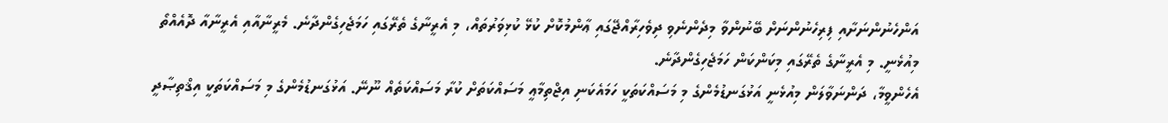އަންހެނުންނަށާއި ފިރިހެނުންނަށް ބޭނުންވާ މިދެންނެވި ދިވެހިރާއްޖޭގައި ޢާންމުކޮށް ކުޅޭ ކުޅިވަރުތައް، މި އެރީނާގެ ތެރޭގައި ހަމަޖެހިގެންދާނެ. މެރީނާއާއި އެރީނާއާ ދޮއެއްތޯ މިއުޅެނީ. މި އެރީނާގެ ތެރޭގައި މިކަންކަން ހަމަޖެހިގެންދާނެ.
އެހެންވީމާ، ދަންނަވާލަން މިއުޅެނީ އަޅުގަނޑުމެންގެ މި މަސައްކަތަކީ ހަމައެކަނި އިޖްތިމާޢީ މަސައްކަތަށް ކުރާ މަސައްކަތެއް ނޫނޭ. އަޅުގަނޑުމެންގެ މި މަސައްކަތަކީ އިޤްތިޞާދީ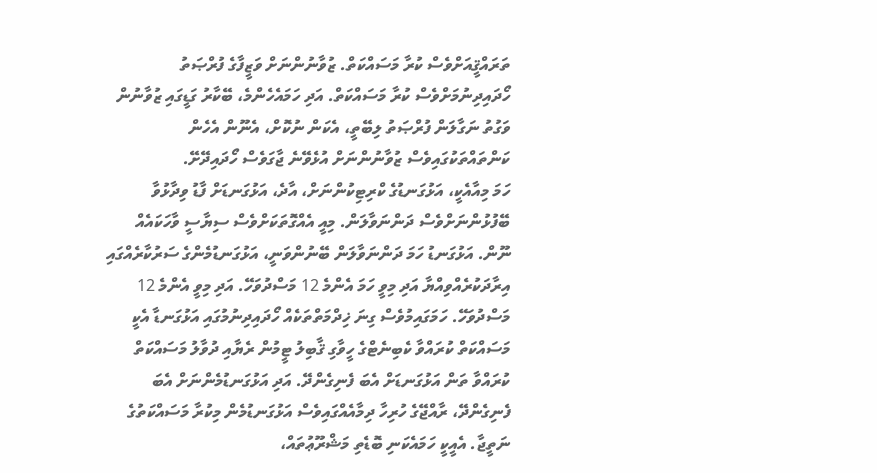ތަރައްޤީއަށްވެސް ކުރާ މަސައްކަތް. ޒުވާނުންނަށް ވަޒީފާގެ ފުރްޞަތު ހޯދައިދިނުމަށްވެސް ކުރާ މަސައްކަތް. އަދި ހަމައެހެންމެ، ބޭކާރު ގަޑީގައި ޒުވާނުން ވަގުތު ނަގާލަން ފުރްޞަތު ލިބޭތީ، އެކަން ނުކޮށް، އެނޫން އެހެން ކަންތައްތަކުގައިވެސް ޒުވާނުންނަށް އުޅެވޭނެ ޖާގަވެސް ހޯދައިދޭށޭ.
ހަމަ މިއާއެކީ، އަޅުގަނޑުގެ ކްރިޓިކުންނަށް، އާދެ، އަޅުގަނޑަށް ފާޑު ވިދާޅުވާ ބޭފުޅުންނަށްވެސް ދަންނަވާލަން. މިއީ އެއްގޮތަކަށްވެސް ސިޔާސީ ވާހަކައެއް ނޫން. އަޅުގަނޑު ހަމަ ދަންނަވާލަން ބޭނުންވަނީ، އަޅުގަނޑުމެންގެ ސަރުކާރެއްގައި އިރާދަކުރެއްވިއްޔާ އަދި މިވީ ހަމަ އެންމެ 12 މަސްދުވަހޭ. އަދި މިވީ އެންމެ 12 މަސްދުވަހޭ. ހަމަގައިމުވެސް ގިނަ ޚިދްމަތްތަކެއް ހޯދައިދިނުމުގައި އަޅުގަނޑާ އެކީ މަސައްކަތް ކުރައްވާ ކެބިނެޓްގެ ހީވާގި ޤާބިލު ޓީމުން ރެޔާއި ދުވާލު މަސައްކަތް ކުރައްވާ ތަން އަޅުގަނޑަށް އެބަ ފެނިގެންދޭ. އަދި އަޅުގަނޑުމެންނަށް އެބަ ފެނިގެންދޭ، ރާއްޖޭގެ ހުރިހާ ދިމާއެއްގައިވެސް އަޅުގަނޑުމެން މިކުރާ މަސައްކަތުގެ ނަތީޖާ. އެއީކީ ހަމައެކަނި ބޮޑެތި މަޝްރޫޢުތައް،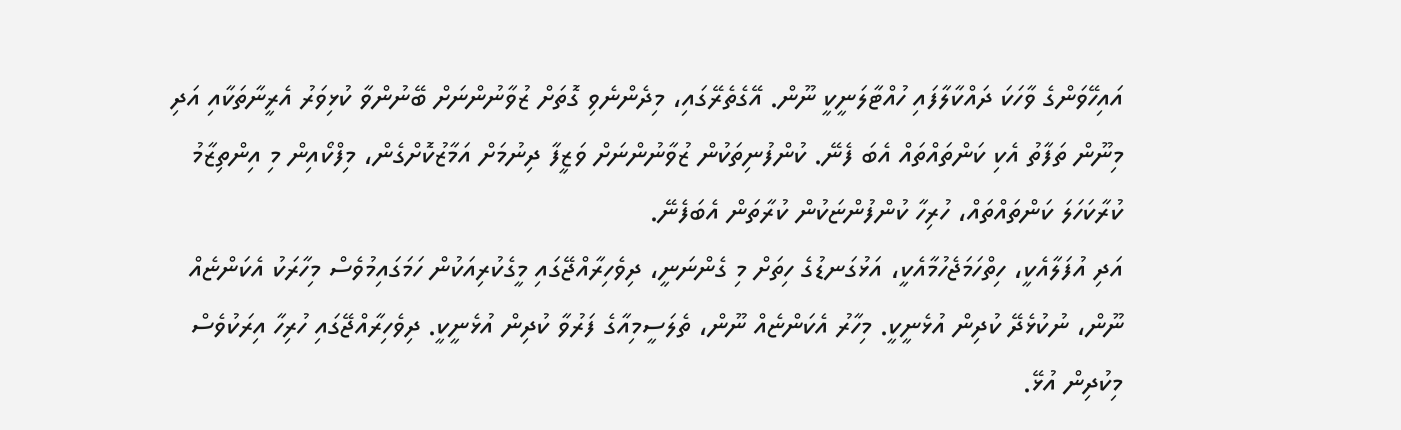އައިހޭވަންގެ ވާހަކަ ދައްކާލާފައި ހުއްޓާލަނީކީ ނޫން. އޭގެތެރޭގައި، މިދެންނެވި ގޮތަށް ޒުވާނުންނަށް ބޭނުންވާ ކުޅިވަރު އެރީނާތަކާއި އަދި މިނޫން ތަފާތު އެކި ކަންތައްތައް އެބަ ފެނޭ. ކުންފުނިތަކުން ޒުވާނުންނަށް ވަޒީފާ ދިނުމަށް އަމާޒުކޮށްގެން، މިފްކޯއިން މި އިންތިޒާމު ކުރާކަހަލަ ކަންތައްތައް، ހުރިހާ ކުންފުންޏަކުން ކުރާތަން އެބަފެނޭ.
އަދި އުފަލާއެކީ، ހިތްހަމަޖެހުމާއެކީ، އަޅުގަނޑުގެ ހިތަށް މި ގެންނަނީ، ދިވެހިރާއްޖޭގައި މީގެކުރިއަކުން ހަމަގައިމުވެސް މިހާރަކު އެކަންޏެއް ނޫން، ނުކުޅެދޭ ކުދިން އުޅެނީކީ. މިހާރު އެކަންޏެއް ނޫން، ތެލަސީމިއާގެ ފަރުވާ ކުދިން އުޅެނީކީ. ދިވެހިރާއްޖޭގައި ހުރިހާ އިރަކުވެސް މިކުދިން އުޅޭ.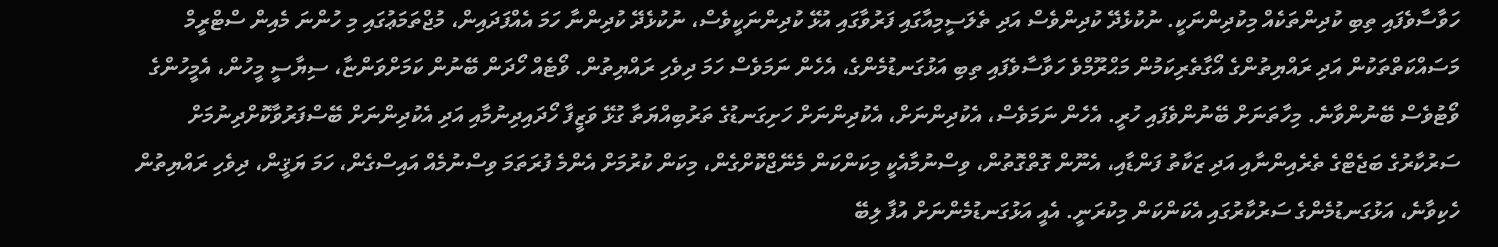ހަވާސާވެފައި ތިބި ކުދިންތަކެއް މިކުދިންނަކީ. ނުކުޅެދޭ ކުދިންވެސް އަދި ތެލަސީމިއާގައި ފަރުވާގައި އުޅޭ ކުދިންނަކީވެސް، ނުކުޅެދޭ ކުދިންނާ ހަމަ އެއްފަދައިން، މުޖްތަމަޢުގައި މި ހުންނަ މެއިން ސްޓްރީމް މަސައްކަތްތަކުން އަދި ރައްޔިތުންގެ އޯގާތެރިކަމުން މަޙްރޫމްވެ ހަވާސާވެފައި ތިބި އަޅުގަނޑުމެންގެ، އެހެން ނަމަވެސް ހަމަ ދިވެހި ރައްޔިތުން. ވޯޓެއް ހޯދަން ބޭނުން ކަމަށްވަންޏާ، ސިޔާސީ މީހުން، އެމީހުންގެ ވޯޓުވެސް ބޭނުންވާނެ. މިހާތަނަށް ބޭނުންވެފައި ހުރީ. އެހެން ނަމަވެސް، އެކުދިންނަށް، އެކުދިންނަށް ހަށިގަނޑުގެ ތަރުބިއްޔަތާ ގުޅޭ ވަޒީފާ ހޯދައިދިނުމާއި އަދި އެކުދިންނަށް ބޭސްފަރުވާކޮށްދިނުމަށް ސަރުކާރުގެ ބަޖެޓްގެ ތެރެއިންނާއި އަދި ޒަކާތު ފަންޑާއި، އެނޫން ގޮތްގޮތުން، ވިސްނުމާއެކީ މިކަންކަން މެނޭޖްކޮށްގެން، މިކަން ކުރުމަށް އެންމެ ފުރަތަމަ ވިސްނުމެއް އައިސްގެން، ހަމަ ޔަޤީން، ދިވެހި ރައްޔިތުން ހެކިވާނެ، އަޅުގަނޑުމެންގެ ސަރުކާރުގައި އެކަންކަން މިކުރަނީ. އެއީ އަޅުގަނޑުމެންނަށް އުފާ ލިބޭ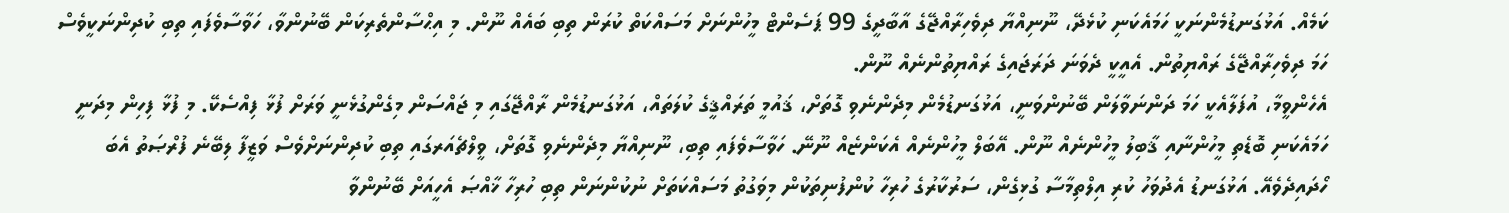ކަމެއް. އަޅުގަނޑުމެންނަކީ ހަމައެކަނި ކުޅެދޭ، ނޫނިއްޔާ ދިވެހިރާއްޖޭގެ އާބާދީގެ 99 ޕަސެންޓް މީހުންނަށް މަސައްކަތް ކުރަން ތިބި ބައެއް ނޫން. މި އިޙްސާންތެރިކަން ބޭނުންވާ، ހަވާސާވެފައި ތިބި ކުދިންނަކީވެސް ހަމަ ދިވެހިރާއްޖޭގެ ރައްޔިތުން. އެއީކީ ދެވަނަ ދަރަޖައިގެ ރައްޔިތުންނެއް ނޫން.
އެހެންވީމާ، އުފަލާއެކީ ހަމަ ދަންނަވާލަން ބޭނުންވަނީ، އަޅުގަނޑުމެން މިދެންނެވި ގޮތަށް، ޤައުމީ ތަރައްޤީގެ ކުލަތައް، އަޅުގަނޑުމެން ރާއްޖޭގައި މި ޖައްސަން މިގެންގުޅެނީ ވަރަށް ފުޅާ ފިއްސެކޭ. މި ފުޅާ ފިހިން މިދަނީ ހަމައެކަނި ބޮޑެތި މީހުންނާއި ޤާބިލު މީހުންނެއް ނޫން. އޭބަލް މީހުންނެއް އެކަންޏެއް ނޫނޭ. ހަވާސާވެފައި ތިބި، ނޫނިއްޔާ މިދެންނެވި ގޮތަށް، ވީލްޗެއަރގައި ތިބި ކުދިންނަށްވެސް ވަޒީފާ ލިބޭނެ ފުރްޞަތު އެބަ ހޯދައިދެވެއޭ. އަޅުގަނޑު އެދުވަހު ކުރި އިލްތިމާސާ ގުޅިގެން، ސަރުކާރުގެ ހުރިހާ ކުންފުނިތަކުން މިވަގުތު މަސައްކަތަށް ނުކުންނަން ތިބި ހުރިހާ ޚާއްޞަ އެހީއަށް ބޭނުންވާ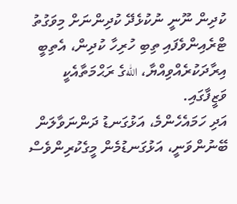ކުދިން ނޫނީ ނުކުޅެދޭ ކުދިންނަށް މިވަގުތު ޓްރެއިންވެފައި ތިބި ހުރިހާ ކުދިން، އެތިބީ އިރާދަކުރެއްވިއްޔާ، اللهގެ ރަޙްމަތާއެކީ ވަޒީފާގައި.
އަދި ހަމައެހެންމެ، އަޅުގަނޑު ދަންނަވާލަން ބޭނުންވަނީ، އަޅުގަނޑުމެން މީގެކުރިންވެސް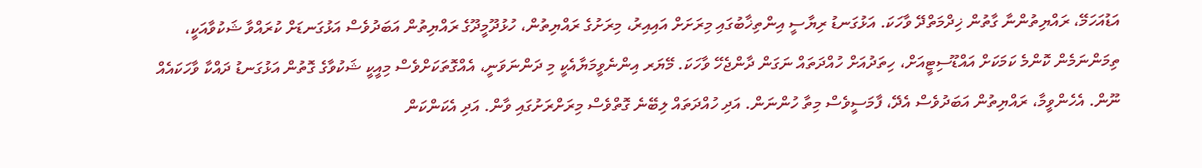އަޑުއަހަމޭ، ރައްޔިތުންނާ ގާތުން ޚިދްމަތްދޭ ވާހަކަ. އަޅުގަނޑު ރިޔާސީ އިންތިޚާބުގައި މިރަށަށް އައިއިރު، މިރަށުގެ ރައްޔިތުން، ހުޅުދޫމީދޫގެ ރައްޔިތުން އަބަދުވެސް އަޅުގަނޑަށް ކުރައްވާ ޝަކުވާއަކީ، ތިމަންނަމެން ކޮންމެ ކަމަކަށް އައްޑޫސިޓީއަށް، ހިތަދުއަށް ހުއްދަތައް ނަގަން ދާންޖެހޭ ވާހަކަ. މޭޔަރ އިންނެވީމަޔާއެކީ މި ދަންނަވަނީ، އެއްގޮތަކަށްވެސް މިއީކީ ޝަކުވާގެ ގޮތުން އަޅުގަނޑު ދައްކާ ވާހަކައެއް ނޫން. އެހެންވީމާ، ރައްޔިތުން އަބަދުވެސް އެދޭ، ފާމަސީވެސް މިތާ ހުންނަން. އަދި ހުއްދަތައް ލިބޭނެ ގޮތްވެސް މިރަށްރަށުގައި ވާން. އަދި އެކަންކަން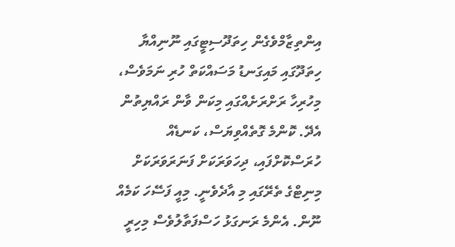އިންތިޒާމްވެގެން ހިތަދޫސިޓީގައި ނޫނިއްޔާ ހިތަދޫގައި މައިގަނޑު މަސައްކަތް ހުރި ނަމަވެސް، މިހުރިހާ ރަށްރަށެއްގައި މިކަން ވާން ރައްޔިތުން އެދޭ. ކޮންމެ ގޮތެއްވިޔަސް، ކަނޑެއް ހުރަސްކޮށްފައި، ދިހަވަރަކަށް ފަނަރަވަރަކަށް މިނިޓްގެ ތެރޭގައި މި އާދެވެނީ. މިއީ ފަސޭހަ ކަމެއް ނޫން. އެންމެ ރަނގަޅު ހަސްފަތާލުވެސް މިހިރީ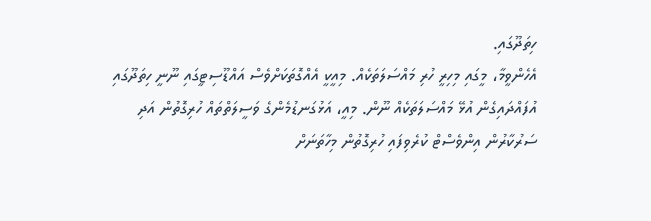ހިތަދޫގައި.
އެހެންވީމާ، މީގައި މިހިރީ ހުރި މައްސަލަތަކެއް. މިއީކީ އެއްގޮތަކަށްވެސް އައްޑޫސިޓީގައި ނޫނީ ހިތަދޫގައި އުފައްދައިގެން އުޅޭ މައްސަލަތަކެއް ނޫން. މިއީ، އަޅުގަނޑުމެންގެ ވަސީލަތްތައް ހުރިގޮތުން އަދި ސަރުކާރުން އިންވެސްޓް ކުރެވިފައި ހުރިގޮތުން މިހާތަނަށް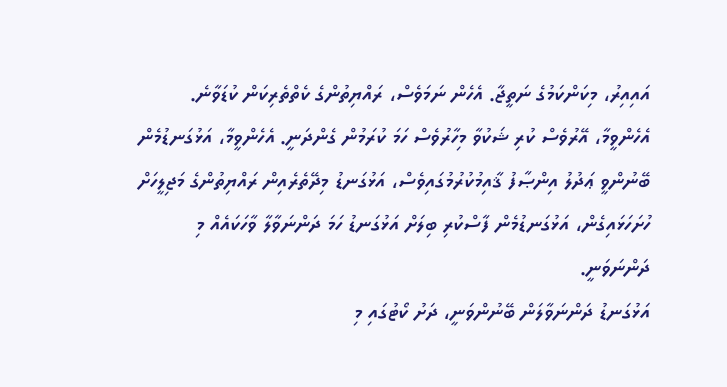އައިއިރު، މިކަންކަމުގެ ނަތީޖާ. އެހެން ނަމަވެސް، ރައްޔިތުންގެ ކެތްތެރިކަން ކުޑަވާނެ. އެހެންވީމާ، އޭރުވެސް ކުރި ޝަކުވާ މިހާރުވެސް ހަމަ ކުރަމުން ގެންދަނީ. އެހެންވީމާ، އަޅުގަނޑުމެން ބޭނުންވީ ޢަދުލު އިންޞާފު ޤާއިމުކުރުމުގައިވެސް، އަޅުގަނޑު މިދޭތެރެއިން ރައްޔިތުންގެ މަޖިލީހަށް ހުށަހަޅައިގެން، އަޅުގަނޑުމެން ފާސްކުރި ބިލަށް އަޅުގަނޑު ހަމަ ދަންނަވާލާ ވާހަކައެއް މި ދަންނަވަނީ.
އަޅުގަނޑު ދަންނަވާލަން ބޭނުންވަނީ، ދަށު ކޯޓުގައި މި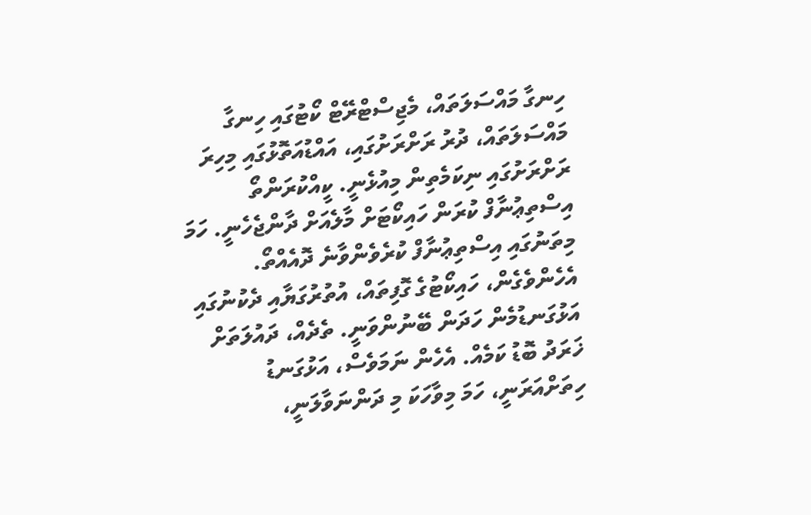ހިނގާ މައްސަލަތައް، މެޖިސްޓްރޭޓް ކޯޓުގައި ހިނގާ މައްސަލަތައް، ދުރު ރަށްރަށުގައި، އައްޑުއަތޮޅުގައި މިހިރަ ރަށްރަށުގައި ނިކަމެތިން މިއުޅެނީ. ކީއްކުރަންތޯ އިސްތިޢުނާފް ކުރަން ހައިކޯޓަށް މާލެއަށް ދާންޖެހެނީ. ހަމަ މިތަނުގައި އިސްތިޢުނާފް ކުރެވެންވާނެ ދޮއެއްތޯ. އެހެންވެގެން، ހައިކޯޓުގެ ގޮފިތައް، އުތުރުގަޔާއި ދެކުނުގައި އަޅުގަނޑުމެން ހަދަން ބޭނުންވަނީ. ތެދެއް، ދައުލަތަށް ޚަރަދު ބޮޑު ކަމެއް. އެހެން ނަމަވެސް، އަޅުގަނޑު ހިތަށްއަރަނީ، ހަމަ މިވާހަކަ މި ދަންނަވާލަނީ،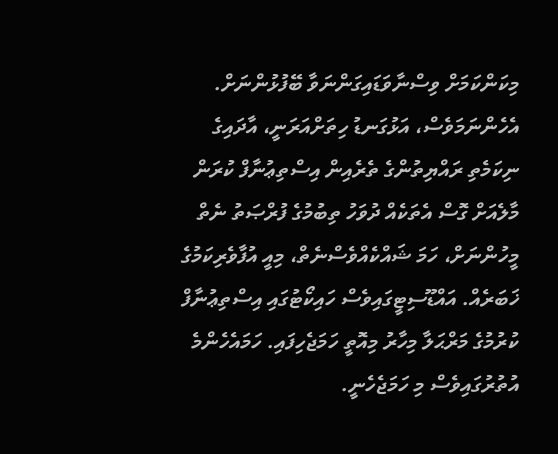މިކަންކަމަށް ވިސްނާވަޑައިގަންނަވާ ބޭފުޅުންނަށް. އެހެންނަމަވެސް، އަޅުގަނޑު ހިތަށްއަރަނީ، އާދައިގެ ނިކަމެތި ރައްޔިތުންގެ ތެރެއިން އިސްތިޢުނާފް ކުރަން މާލެއަށް ގޮސް އެތަކެއް ދުވަހު ތިބުމުގެ ފުރްޞަތު ނެތް މީހުންނަށް، ހަމަ ޝައްކެއްވެސްނެތް، މިއީ އުފާވެރިކަމުގެ ޚަބަރެއް. އައްޑޫސިޓީގައިވެސް ހައިކޯޓުގައި އިސްތިޢުނާފް ކުރުމުގެ މަރްޙަލާ މިހާރު މިއޮތީ ހަމަޖެހިފައި. ހަމައެހެންމެ އުތުރުގައިވެސް މި ހަމަޖެހެނީ.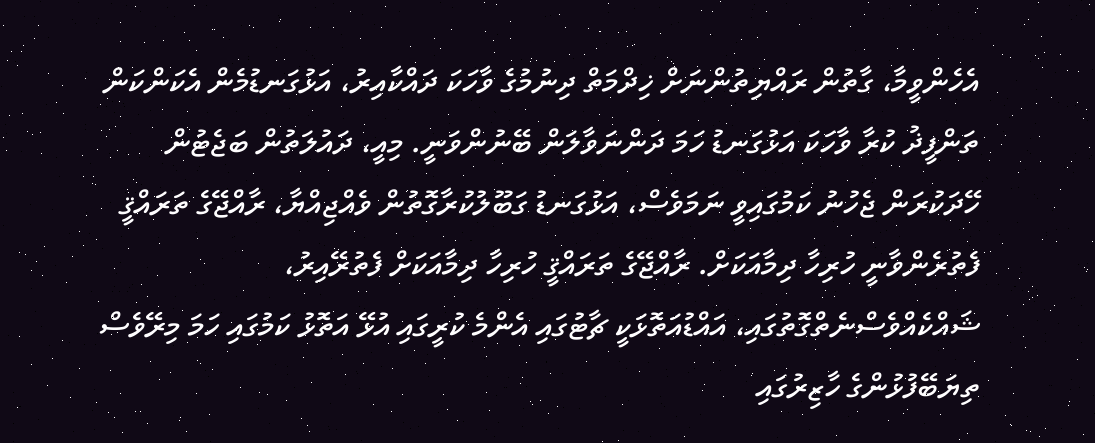އެހެންވީމާ، ގާތުން ރައްޔިތުންނަށް ޚިދްމަތް ދިނުމުގެ ވާހަކަ ދައްކާއިރު، އަޅުގަނޑުމެން އެކަންކަން ތަންފީޛު ކުރާ ވާހަކަ އަޅުގަނޑު ހަމަ ދަންނަވާލަން ބޭނުންވަނީ. މިއީ، ދައުލަތުން ބަޖެޓުން ހޭދަކުރަން ޖެހުނު ކަމުގައިވީ ނަމަވެސް، އަޅުގަނޑު ގަބޫލުކުރާގޮތުން ވެއްޖިއްޔާ، ރާއްޖޭގެ ތަރައްޤީ ފެތުރެންވާނީ ހުރިހާ ދިމާއަކަށް. ރާއްޖޭގެ ތަރައްޤީ ހުރިހާ ދިމާއަކަށް ފެތުރޭއިރު، ޝައްކެއްވެސްނެތްގޮތުގައި، އައްޑުއަތޮޅަކީ ޗާޓުގައި އެންމެ ކުރީގައި އުޅޭ އަތޮޅު ކަމުގައި ހަމަ މިރޭވެސް ތިޔަބޭފުޅުންގެ ހާޒިރުގައި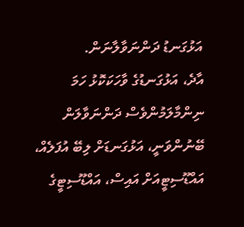އަޅުގަނޑު ދަންނަވާލާނަން.
އާދެ، އަޅުގަނޑުގެ ވާހަކަކޮޅު ހަމަ ނިންމާލަމުންވެސް ދަންނަވާލަން ބޭނުންވަނީ، އަޅުގަނޑަށް ލިބޭ އުފަލެއް، އައްޑޫސިޓީއަށް އައިސް، އައްޑޫސިޓީގެ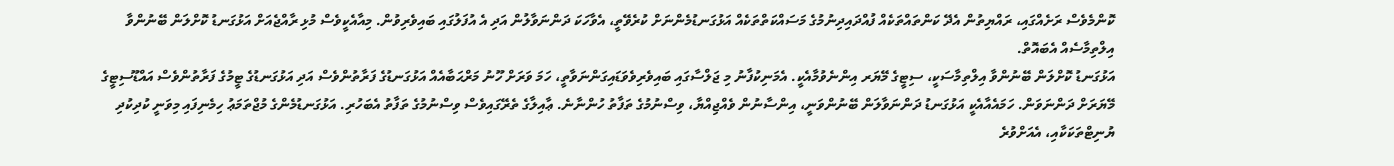ކޮންމެވެސް ރަށެއްގައި، ރައްޔިތުން އެދޭ ކަންތައްތަކެއް ފުއްދައިދިނުމުގެ މަސައްކަތްތަކެއް އަޅުގަނޑުމެންނަށް ކުރެވޭތީ، އެވާހަކަ ދަންނަވާލުން އަދި އެ އުފަލުގައި ބައިވެރިވުން. މިއާއެކީވެސް މުޅި ރާއްޖެއަށް އަޅުގަނޑު ކޮށްލަން ބޭނުންވާ އިލްތިމާސެއް އެބައޮތް.
އަޅުގަނޑު ކޮށްލަން ބޭނުންވާ އިލްތިމާސަކީ، ސިޓީގެ މޭޔަރ އިންނެވުމާއެކީ. އެމަނިކުފާނު މި ޖަލްސާގައި ބައިވެރިވެވަޑައިގަންނަވާތީ، ހަމަ ވަރަށް ހޫނު މަރްޙަބާއެއް އަޅުގަނޑުގެ ފަރާތުންވެސް އަދި އަޅުގަނޑުގެ ޓީމުގެ ފަރާތުންވެސް އައްޑޫސިޓީގެ މޭޔަރަށް ދަންނަވަން. ހަމައެއާއެކީ އަޅުގަނޑު ދަންނަވާލަން ބޭނުންވަނީ، އިންސާނުން ވެއްޖިއްޔާ، ވިސްނުމުގެ ތަފާތު ހުންނާނެ. ޢާއިލާގެ ތެރޭގައިވެސް ވިސްނުމުގެ ތަފާތު އެބަހުރި. އަޅުގަނޑުމެންގެ މުޖްތަމަޢު ހިމެނިފައި މިވަނީ ކުދިކުދި ޔުނިޓްތަކަކާއި، އެއަށްވުރެ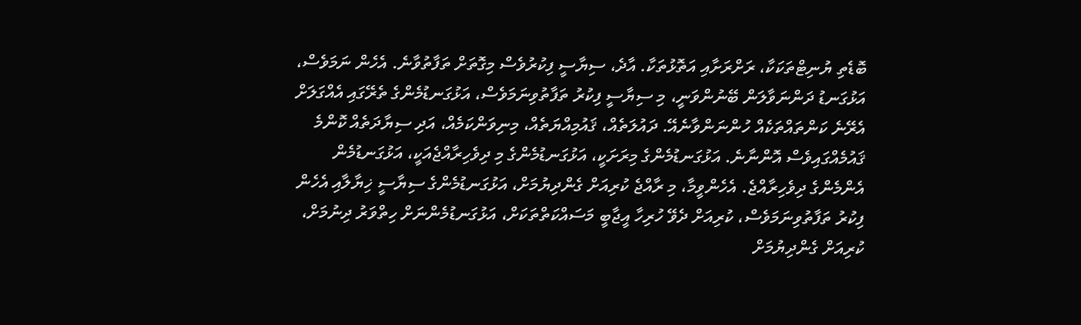ބޮޑެތި ޔުނިޓްތަކަކާ، ރަށްރަށާއި އަތޮޅުތަކާ. އާދެ، ސިޔާސީ ފިކުރުވެސް މިގޮތަށް ތަފާތުވާނެ. އެހެން ނަމަވެސް، އަޅުގަނޑު ދަންނަވާލަން ބޭނުންވަނީ، މި ސިޔާސީ ފިކުރު ތަފާތުވިނަމަވެސް، އަޅުގަނޑުމެންގެ ތެރޭގައި އެއްގަލަށް އެރޭނެ ކަންތައްތަކެއް ހުންނަންވާނެއޭ. ދައުލަތެއް، ޤައުމިއްޔަތެއް، މިނިވަންކަމެއް، އަދި ސިޔާދަތެއް ކޮންމެ ޤައުމެއްގައިވެސް އޮންނާނެ. އަޅުގަނޑުމެންގެ މިރަށަކީ، އަޅުގަނޑުމެންގެ މި ދިވެހިރާއްޖެއަކީ، އަޅުގަނޑުމެން އެންމެންގެ ދިވެހިރާއްޖެ. އެހެންވީމާ، މި ރާއްޖެ ކުރިއަށް ގެންދިޔުމަށް، އަޅުގަނޑުމެންގެ ސިޔާސީ ޚިޔާލާއި އެހެން ފިކުރު ތަފާތުވިނަމަވެސް، ކުރިއަށް ދެވޭ ހުރިހާ އީޖާބީ މަސައްކަތްތަކަށް، އަޅުގަނޑުމެންނަށް ހިތްވަރު ދިނުމަށް، ކުރިއަށް ގެންދިޔުމަށް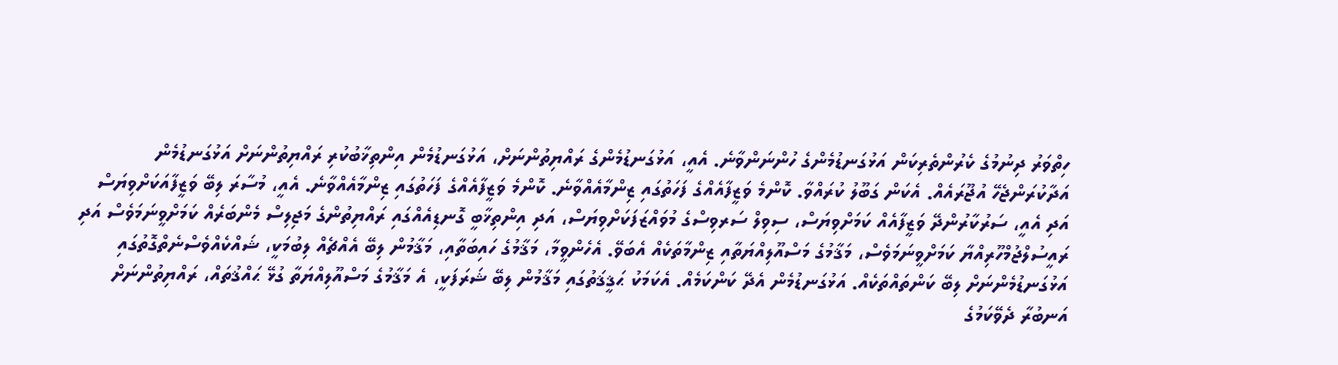ހިތްވަރު ދިނުމުގެ ކެރުންތެރިކަން އަޅުގަނޑުމެންގެ ހުންނަންވާނެ. އެއީ، އަޅުގަނޑުމެންގެ ރައްޔިތުންނަށް، އަޅުގަނޑުމެން އިންތިޚާބުކުރި ރައްޔިތުންނަށް އަޅުގަނޑުމެން އަދާކުރަންޖެހޭ އުޖޫރައެއް. އެކަން ގަބޫލު ކުރައްވާ. ކޮންމެ ވަޒީފާއެއްގެ ފަހަތުގައި ޒިންމާއެއްވާނެ. ކޮންމެ ވަޒީފާއެއްގެ ފަހަތުގައި ޒިންމާއެއްވާނެ. އެއީ، މުސާރަ ލިބޭ ވަޒީފާއަކަށްވިޔަސް އަދި އެއީ، ސަރުކާރުންދޭ ވަޒީފާއެއް ކަމަށްވިޔަސް، ސިވިލް ސަރވިސްގެ މުވައްޒަފަކަށްވިޔަސް، އަދި އިންތިޚާބީ ގޮނޑިއެއްގައި ރައްޔިތުންގެ މަޖިލިސް މެންބަރެއް ކަމަށްވީނަމަވެސް އަދި ރައީސުލްޖުމްހޫރިއްޔާ ކަމަށްވީނަމަވެސް، މަޤާމުގެ މަސްއޫލިއްޔަތާއި ޒިންމާތަކެއް އެބަވޭ. އެހެންވީމާ، މަޤާމުގެ ހައިބަތާއި، މަޤާމުން ލިބޭ އެއްޗެއް ލިބުމަކީ، ޝައްކެއްވެސްނެތްގޮތުގައި އަޅުގަނޑުމެންނަށް ލިބޭ ކަންތައްތަކެއް. އަޅުގަނޑުމެން އެދޭ ކަންކަމެއް. އެކަމަކު ޙަޤީޤަތުގައި މަޤާމުން ލިބޭ ޝަރަފަކީ، އެ މަޤާމުގެ މަސްއޫލިއްޔަތާ ގުޅޭ ޙައްޤުތައް، ރައްޔިތުންނަށް އަނބުރާ ދެވޭކަމުގެ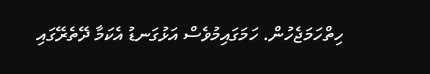ހިތްހަމަޖެހުން. ހަމަގައިމުވެސް އަޅުގަނޑު އެކަމާ ދޭތެރޭގައި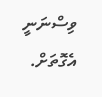ވިސްނަނީ އެގޮތަށް.